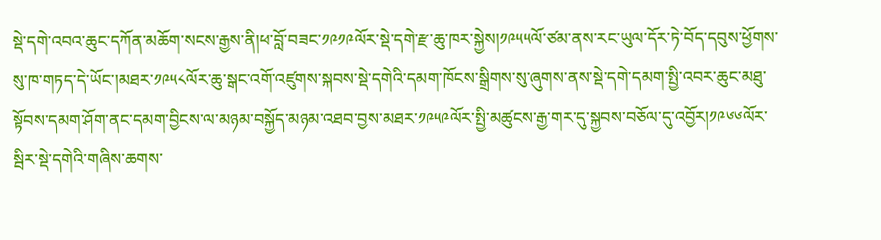སྡེ་དགེ་འབའ་ཆུང་དཀོན་མཆོག་སངས་རྒྱས་ནི།ཕ་བློ་བཟང་༡༩༡༩ལོར་སྡེ་དགེ་རྫ་ཆུ་ཁར་སྐྱེས།༡༩༥༥ལོ་ཙམ་ནས་རང་ཡུལ་དོར་ཏེ་བོད་དབུས་ཕྱོགས་སུ་ཁ་གཏད་དེ་ཡོང་།མཐར་༡༩༥༨ལོར་ཆུ་སྒང་འགོ་འཛུགས་སྐབས་སྡེ་དགེའི་དམག་ཁོངས་སྒྲིགས་སུ་ཞུགས་ནས་སྡེ་དགེ་དམག་སྤྱི་འབར་ཆུང་མཐུ་སྟོབས་དམག་ཤོག་ནང་དམག་བྱིངས་ལ་མཉམ་བསྐྱོད་མཉམ་འཐབ་བྱས་མཐར་༡༩༥༩ལོར་སྤྱི་མཚུངས་རྒྱ་གར་དུ་སྐྱབས་བཅོལ་དུ་འབྱོར།༡༩༦༦ལོར་སྦིར་སྡེ་དགེའི་གཞིས་ཆགས་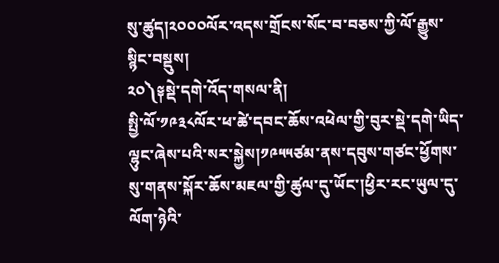སུ་ཚུད།༢༠༠༠ལོར་འདས་གྲོངས་སོང་བ་བཅས་ཀྱི་ལོ་རྒྱུས་སྙིང་བསྡུས།
༢༠༽༈སྡེ་དགེ་འོད་གསལ་ནི།
སྤྱི་ལོ་༡༩༣༨ལོར་ཕ་ཚེ་དབང་ཆོས་འཕེལ་གྱི་བུར་སྡེ་དགེ་ཡིད་ལྷུང་ཞེས་པའི་སར་སྐྱེས།༡༩༥༥ཙམ་ནས་དབུས་གཙང་ཕྱོགས་སུ་གནས་སྐོར་ཆོས་མཇལ་གྱི་ཚུལ་དུ་ཡོང་།ཕྱིར་རང་ཡུལ་དུ་ལོག་ཉེའི་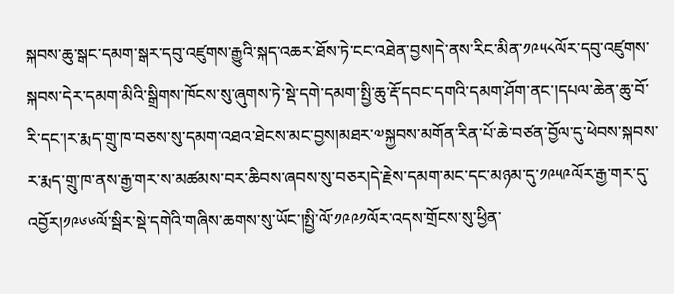སྐབས་ཆུ་སྒང་དམག་སྒར་དབུ་འཛུགས་རྒྱུའི་སྐད་འཆར་ཐོས་ཏེ་ངང་འཐེན་བྱས།དེ་ནས་རིང་མིན་༡༩༥༨ལོར་དབུ་འཛུགས་སྐབས་དེར་དམག་མིའི་སྒྲིགས་ཁོངས་སུ་ཞུགས་ཏེ་སྡེ་དགེ་དམག་སྤྱི་ཆུ་རྡོ་དབང་དགའི་དམག་ཤོག་ནང་།དཔལ་ཆེན་ཆུ་བོ་རི་དང་།ར་རྨད་གྲུ་ཁ་བཅས་སུ་དམག་འཐའ་ཐེངས་མང་བྱས།མཐར་༧སྐྱབས་མགོན་རིན་པོ་ཆེ་བཙན་བྱོལ་དུ་ཕེབས་སྐབས་ར་རྨད་གྲུ་ཁ་ནས་རྒྱ་གར་ས་མཚམས་བར་ཆིབས་ཞབས་སུ་བཅར།དེ་རྗེས་དམག་མང་དང་མཉམ་དུ་༡༩༥༩ལོར་རྒྱ་གར་དུ་འབྱོར།༡༩༦༦ལོ་སྦིར་སྡེ་དགེའི་གཞིས་ཆགས་སུ་ཡོང་།སྤྱི་ལོ་༡༩༩༡ལོར་འདས་གྲོངས་སུ་ཕྱིན་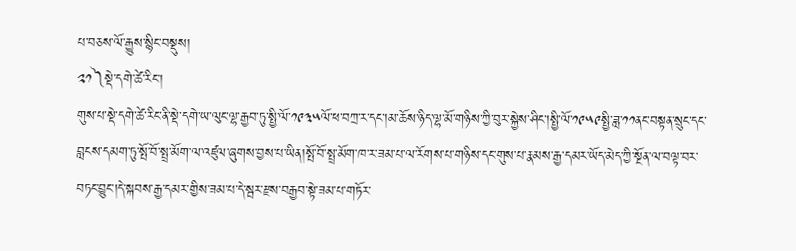པ་བཅས་ལོ་རྒྱུས་སྙིང་བསྡུས།
༢༡༽སྡེ་དགེ་ཚེ་རིང་།
གུས་པ་སྡེ་དགེ་ཚེ་རིང་ནི་སྡེ་དགེ་ཡ་ལུང་ལྷ་རྒྱབ་ཏུ་སྤྱི་ལོ་༡༩༣༥ལོ་ཕ་བཀྲ་ར་དང་།མ་ཆོས་ཉིད་ལྷ་མོ་གཉིས་ཀྱི་བུར་སྐྱེས་ཤིང་།སྤྱི་ལོ་༡༩༥༩སྤྱི་ཟླ་༡༡ནང་བསྟན་སྲུང་དང་བླངས་དམག་ཏུ་སྤོ་བོ་སྤྲ་མོག་ལ་འཛུལ་ཞུགས་བྱས་པ་ཡིན།སྤོ་བོ་སྤྲ་མོག་ཁ་ར་ཟམ་པ་ལ་རོགས་པ་གཉིས་དང་གུས་པ་རྣམས་རྒྱ་དམར་ཡོད་མེད་ཀྱི་སྔོན་ལ་བལྟ་བར་བཏང་བྱུང་།དེ་སྐབས་རྒྱ་དམར་གྱིས་ཟམ་པ་དེ་སྦར་རྫས་བརྒྱབ་སྟེ་ཟམ་པ་གཏོར་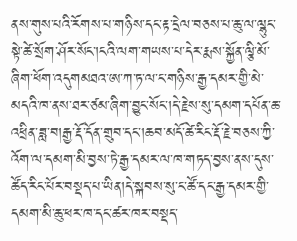ནས་གུས་པའི་རོགས་པ་གཉིས་དང་རྟ་དྲེལ་བཅས་པ་ཆུ་ལ་ལྷུང་སྟེ་ཚེ་སྲོག་ཤོར་སོང་།ངའི་ལག་གཡས་པ་དེར་རྨས་སྐྱོན་ལྕི་མོ་ཞིག་ཕོག་འདུགམཐའ་ཨ་ཀ་ཏ་ལ་ང་གཉིས་རྒྱ་དམར་གྱི་མེ་མདའི་ཁ་ནས་ཐར་ཙམ་ཞིག་བྱུང་སོང་།དེ་རྗེས་སུ་དམག་དཔོན་ཆ་འཕྲིན་ཟླ་བ།རྒྱ་རྡོ་དོན་གྲུབ་དང་།ཆབ་མདོ་ཚེ་རིང་རྡོ་རྗེ་བཅས་ཀྱི་འོག་ལ་དམག་མི་བྱས་ཏེ་རྒྱ་དམར་ལ་ཁ་གཏད་བྱས་ནས་དུས་ཚོད་རིང་པོར་བསྡད་པ་ཡིན།དེ་སྐབས་སུ་ང་ཚོ་དང་རྒྱ་དམར་གྱི་དམག་མི་ཆུ་ཕར་ཁ་དང་ཚར་ཁར་བསྡད་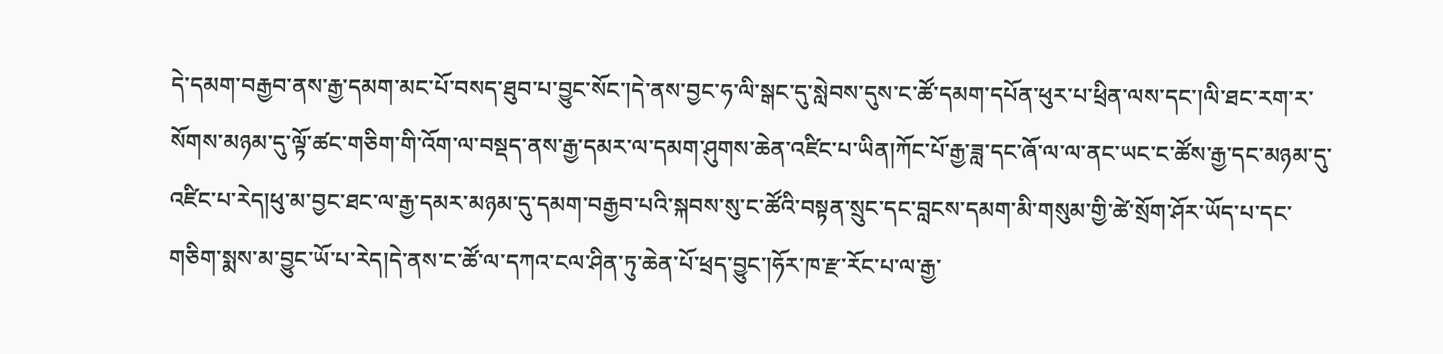དེ་དམག་བརྒྱབ་ནས་རྒྱ་དམག་མང་པོ་བསད་ཐུབ་པ་བྱུང་སོང་།དེ་ནས་བྱང་ཧ་ལི་སྒང་དུ་སླེབས་དུས་ང་ཚོ་དམག་དཔོན་ཕུར་པ་ཕྲིན་ལས་དང་།ལི་ཐང་རག་ར་སོགས་མཉམ་དུ་ལྟོ་ཚང་གཅིག་གི་འོག་ལ་བསྡད་ནས་རྒྱ་དམར་ལ་དམག་ཤུགས་ཆེན་འཛིང་པ་ཡིན།ཀོང་པོ་རྒྱ་ཟླ་དང་ཞོ་ལ་ལ་ནང་ཡང་ང་ཚོས་རྒྱ་དང་མཉམ་དུ་འཛིང་པ་རེད།ཕུ་མ་བྱང་ཐང་ལ་རྒྱ་དམར་མཉམ་དུ་དམག་བརྒྱབ་པའི་སྐབས་སུ་ང་ཚོའི་བསྟན་སྲུང་དང་བླངས་དམག་མི་གསུམ་གྱི་ཚེ་སྲོག་ཤོར་ཡོད་པ་དང་གཅིག་སྨས་མ་བྱུང་ཡོ་པ་རེད།དེ་ནས་ང་ཚོ་ལ་དཀའ་ངལ་ཤིན་ཏུ་ཆེན་པོ་ཕྲད་བྱུང་།ཧོར་ཁ་རྫ་རོང་པ་ལ་རྒྱ་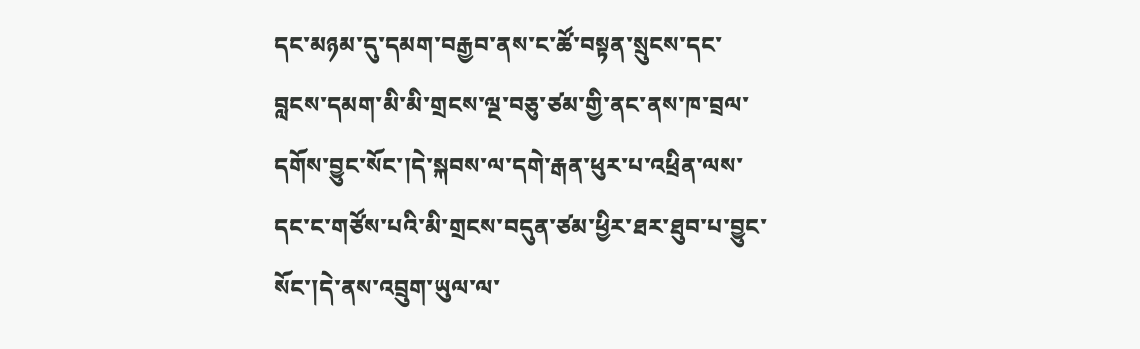དང་མཉམ་དུ་དམག་བརྒྱབ་ནས་ང་ཚོ་བསྟན་སྲུངས་དང་བླངས་དམག་མི་མི་གྲངས་ལྔ་བཅུ་ཙམ་གྱི་ནང་ནས་ཁ་བྲལ་དགོས་བྱུང་སོང་།དེ་སྐབས་ལ་དགེ་རྒན་ཕུར་པ་འཕྲིན་ལས་དང་ང་གཙོས་པའི་མི་གྲངས་བདུན་ཙམ་ཕྱིར་ཐར་ཐུབ་པ་བྱུང་སོང་།དེ་ནས་འབྲུག་ཡུལ་ལ་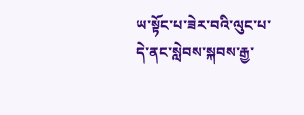ཡ་སྟོང་པ་ཟེར་བའི་ལུང་པ་དེ་ནང་སླེབས་སྐབས་རྒྱ་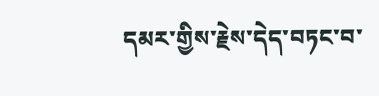དམར་གྱིས་རྗེས་དེད་བཏང་བ་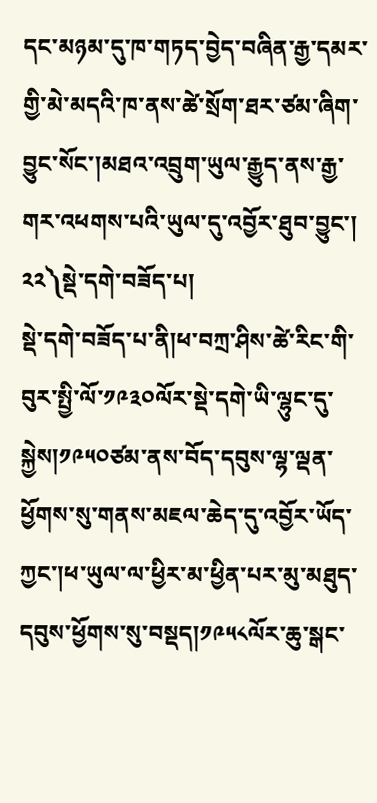དང་མཉམ་དུ་ཁ་གཏད་བྱེད་བཞིན་རྒྱ་དམར་གྱི་མེ་མདའི་ཁ་ནས་ཚེ་སྲོག་ཐར་ཙམ་ཞིག་བྱུང་སོང་།མཐའ་འབྲུག་ཡུལ་རྒྱུད་ནས་རྒྱ་གར་འཕགས་པའི་ཡུལ་དུ་འབྱོར་ཐུབ་བྱུང་།
༢༢༽སྡེ་དགེ་བཟོད་པ།
སྡེ་དགེ་བཟོད་པ་ནི།ཕ་བཀྲ་ཤིས་ཚེ་རིང་གི་བུར་སྤྱི་ལོ་༡༩༣༠ལོར་སྡེ་དགེ་ཡི་ལྷུང་དུ་སྐྱེས།༡༩༥༠ཙམ་ནས་བོད་དབུས་ལྷ་ལྡན་ཕྱོགས་སུ་གནས་མཇལ་ཆེད་དུ་འབྱོར་ཡོད་ཀྱང་།ཕ་ཡུལ་ལ་ཕྱིར་མ་ཕྱིན་པར་མུ་མཐུད་དབུས་ཕྱོགས་སུ་བསྡད།༡༩༥༨ལོར་ཆུ་སྒང་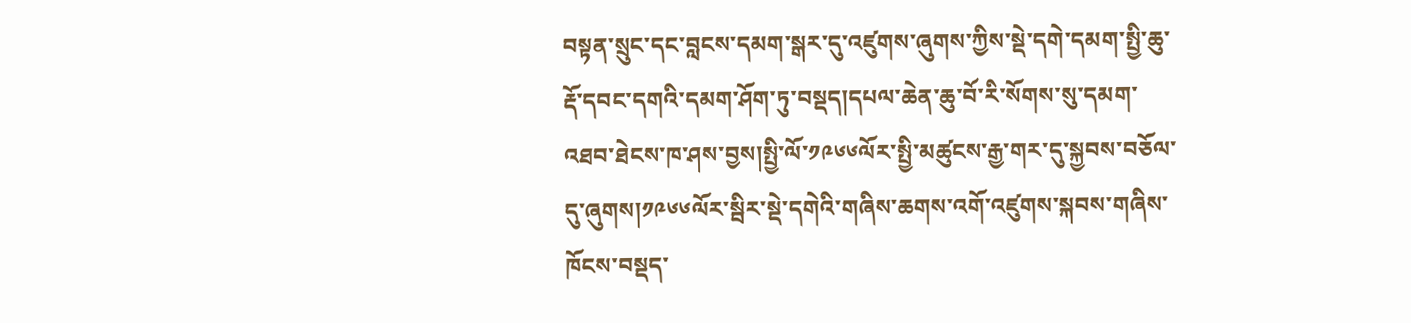བསྟན་སྲུང་དང་བླངས་དམག་སྒར་དུ་འཛུགས་ཞུགས་ཀྱིས་སྡེ་དགེ་དམག་སྤྱི་ཆུ་རྡོ་དབང་དགའི་དམག་ཤོག་ཏུ་བསྡད།དཔལ་ཆེན་ཆུ་བོ་རི་སོགས་སུ་དམག་འཐབ་ཐེངས་ཁ་ཤས་བྱས།སྤྱི་ལོ་༡༩༦༦ལོར་སྤྱི་མཚུངས་རྒྱ་གར་དུ་སྐྱབས་བཅོལ་དུ་ཞུགས།༡༩༦༦ལོར་སྦིར་སྡེ་དགེའི་གཞིས་ཆགས་འགོ་འཛུགས་སྐབས་གཞིས་ཁོངས་བསྡད་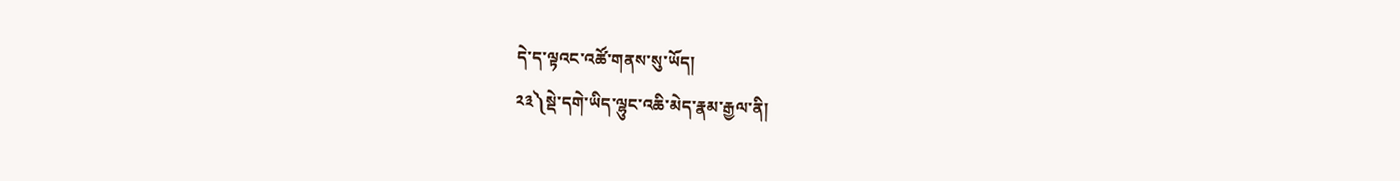དེ་ད་ལྟའང་འཚོ་གནས་སུ་ཡོད།
༢༣༽སྡེ་དགེ་ཡིད་ལྷུང་འཆི་མེད་རྣམ་རྒྱལ་ནི།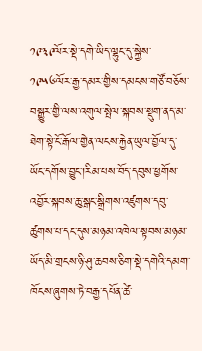༡༩༣༩ལོར་སྡེ་དགེ་ཡིད་ལྷུང་དུ་སྐྱེས་༡༩༥༦ལོར་རྒྱ་དམར་གྱིས་དམངས་གཙོ་བཅོས་བསྒྱུར་གྱི་ལས་འགུལ་སྤེལ་སྐབས་སྡུག་ནད་མ་ཐེག་སྟེ་ངོ་རྒོལ་གྱེན་ལངས་རྐྱེན་ཡུལ་བྱོལ་དུ་ཡོང་དགོས་བྱུང་།རིམ་པས་བོད་དབུས་ཕྱགོས་འབྱོར་སྐབས་ཆུ་སྒང་སྒྲིགས་འཛུགས་དབུ་ཚུགས་པ་དང་དུས་མཉམ་འཁེལ་སྟབས་མཉམ་ཡོད་མི་གྲངས་ཉི་ཤུ་ཆབས་ཅིག་སྡེ་དགེའི་དམག་ཁོངས་ཞུགས་ཏེ་བརྒྱ་དཔོན་ཚེ་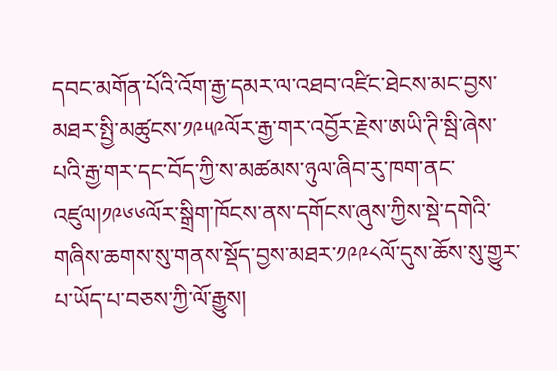དབང་མགོན་པོའི་འོག་རྒྱ་དམར་ལ་འཐབ་འཛིང་ཐེངས་མང་བྱས་མཐར་སྤྱི་མཚུངས་༡༩༥༩ལོར་རྒྱ་གར་འབྱོར་རྗེས་ཨཡི་ཊི་སྦི་ཞེས་པའི་རྒྱ་གར་དང་བོད་ཀྱི་ས་མཚམས་ཉུལ་ཞིབ་རུ་ཁག་ནང་འཛུལ།༡༩༦༦ལོར་སྒྲིག་ཁོངས་ནས་དགོངས་ཞུས་ཀྱིས་སྡེ་དགེའི་གཞིས་ཆགས་སུ་གནས་སྡོད་བྱས་མཐར་༡༩༩༨ལོ་དུས་ཆོས་སུ་གྱུར་པ་ཡོད་པ་བཅས་ཀྱི་ལོ་རྒྱུས།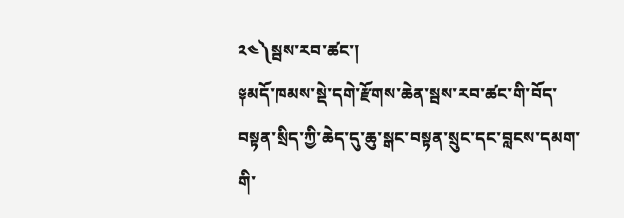༢༤༽སྦས་རབ་ཚང་།
༈མདོ་ཁམས་སྡེ་དགེ་རྫོགས་ཆེན་སྦས་རབ་ཚང་གི་བོད་བསྟན་སྲིད་ཀྱི་ཆེད་དུ་ཆུ་སྒང་བསྟན་སྲུང་དང་བླངས་དམག་གི་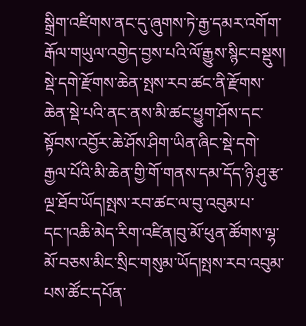སྒྲིག་འཛིགས་ནང་དུ་ཞུགས་ཏེ་རྒྱ་དམར་འགོག་རྒོལ་གཡུལ་འགྱེད་བྱས་པའི་ལོ་རྒྱུས་སྙིང་བསྡུས།
སྡེ་དགེ་རྫོགས་ཆེན་སྤས་རབ་ཚང་ནི་རྫོགས་ཆེན་སྡེ་པའི་ནང་ནས་མི་ཚང་ཕྱུག་ཤོས་དང་སྟོབས་འབྱོར་ཆེ་ཤོས་ཤིག་ཡིན་ཞིང་སྡེ་དགེ་རྒྱལ་པོའི་མི་ཆེན་གྱི་གོ་གནས་དམ་དོད་ཉི་ཤུ་རྩ་ལྔ་ཐོབ་ཡོད།སྤས་རབ་ཚང་ལ་བུ་འབུམ་པ་དང་།འཆི་མེད་རིག་འཛིན།བུ་མོ་ཕུན་ཚོགས་ལྷ་མོ་བཅས་མིང་སྲིང་གསུམ་ཡོད།སྤས་རབ་འབུམ་པས་ཚོང་དཔོན་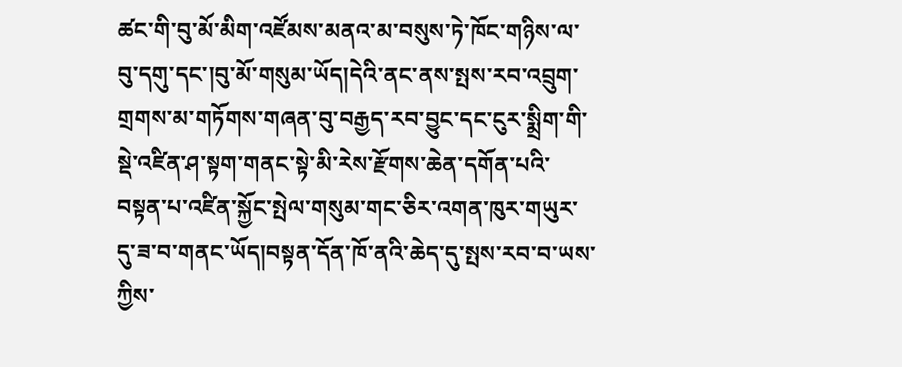ཚང་གི་བུ་མོ་མིག་འཛོམས་མནའ་མ་བསུས་ཏེ་ཁོང་གཉིས་ལ་བུ་དགུ་དང་།བུ་མོ་གསུམ་ཡོད།དེའི་ནང་ནས་སྤས་རབ་འབྲུག་གྲགས་མ་གཏོགས་གཞན་བུ་བརྒྱད་རབ་བྱུང་དང་ངུར་སྨྲིག་གི་སྡེ་འཛིན་ཤ་སྟག་གནང་སྟེ་མི་རེས་རྫོགས་ཆེན་དགོན་པའི་བསྟན་པ་འཛིན་སྐྱོང་སྤེལ་གསུམ་གང་ཅིར་འགན་ཁུར་གཡུར་དུ་ཟ་བ་གནང་ཡོད།བསྟན་དོན་ཁོ་ནའི་ཆེད་དུ་སྤས་རབ་བ་ཡས་ཀྱིས་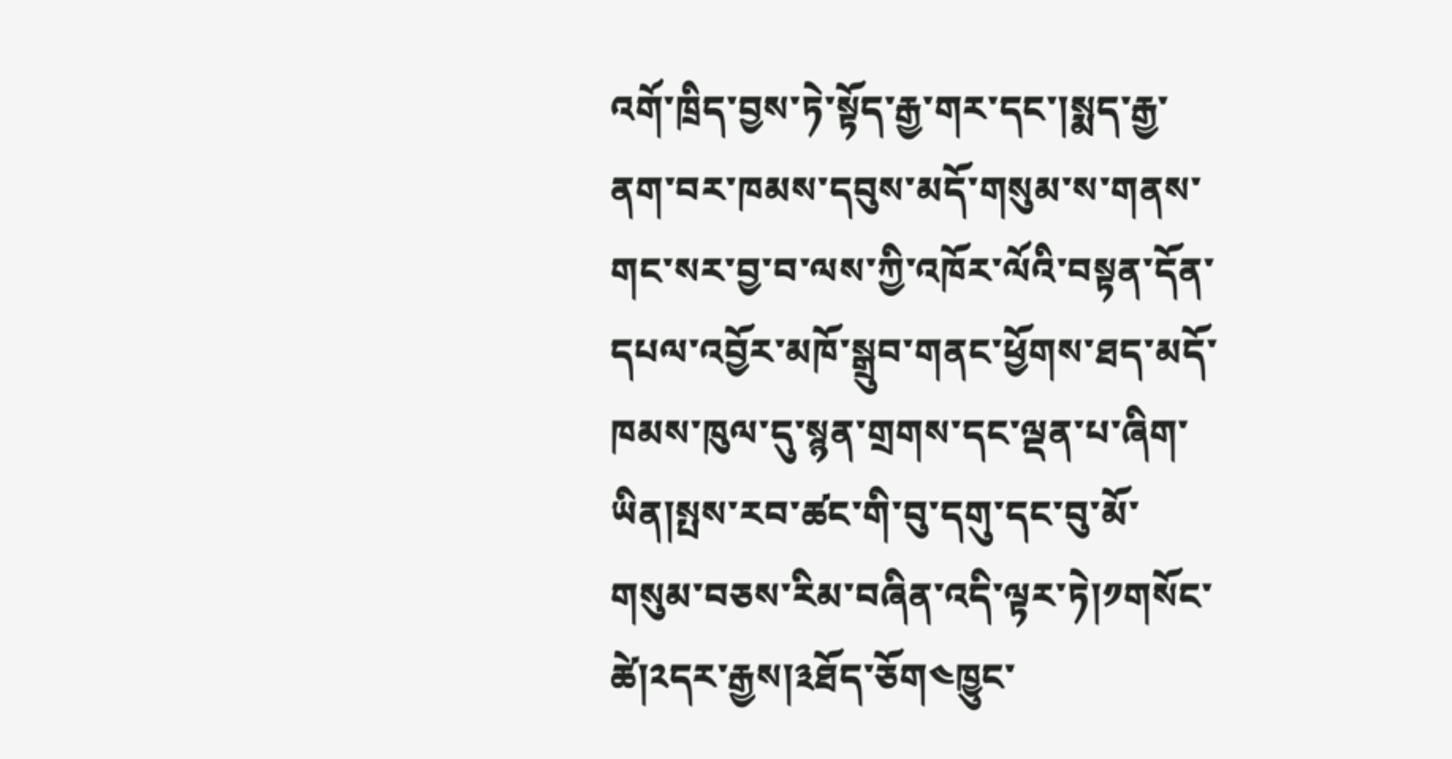འགོ་ཁྲིད་བྱས་ཏེ་སྟོད་རྒྱ་གར་དང་།སྨད་རྒྱ་ནག་བར་ཁམས་དབུས་མདོ་གསུམ་ས་གནས་གང་སར་བྱ་བ་ལས་ཀྱི་འཁོར་ལོའི་བསྟན་དོན་དཔལ་འབྱོར་མཁོ་སྒྲུབ་གནང་ཕྱོགས་ཐད་མདོ་ཁམས་ཁུལ་དུ་སྙན་གྲགས་དང་ལྡན་པ་ཞིག་ཡིན།སྤས་རབ་ཚང་གི་བུ་དགུ་དང་བུ་མོ་གསུམ་བཅས་རིམ་བཞིན་འདི་ལྟར་ཏེ།༡གསོང་ཚེ།༢དར་རྒྱས།༣ཐོད་ཅོག༤ཁྱུང་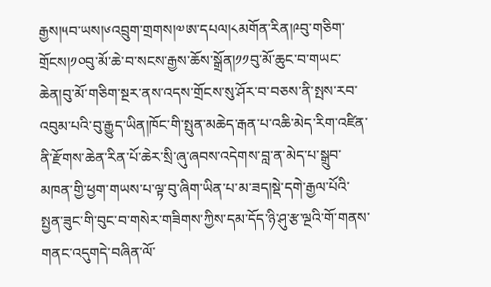རྒྱས།༥བ་ཡས།༦འབྲུག་གྲགས།༧ཨ་དཔལ།༨མགོན་རིན།༩བུ་གཅིག་གྲོངས།༡༠བུ་མོ་ཆེ་བ་སངས་རྒྱས་ཆོས་སྒྲོན།༡༡བུ་མོ་ཆུང་བ་གཡང་ཆེན།བུ་མོ་གཅིག་སྔར་ནས་འདས་གྲོངས་སུ་ཤོར་བ་བཅས་ནི་སྤས་རབ་འབུམ་པའི་བུ་རྒྱུད་ཡིན།ཁོང་གི་སྤུན་མཆེད་རྒན་པ་འཆི་མེད་རིག་འཛིན་ནི་རྫོགས་ཆེན་རིན་པོ་ཆེར་སྲི་ཞུ་ཞབས་འདེགས་བླ་ན་མེད་པ་སྒྲུབ་མཁན་གྱི་ཕྱག་གཡས་པ་ལྟ་བུ་ཞིག་ཡིན་པ་མ་ཟད།སྡེ་དགེ་རྒྱལ་པོའི་སྤྱན་ཟུང་གི་བུང་བ་གསེར་གཟིགས་ཀྱིས་དམ་དོད་ཉི་ཤུ་རྩ་ལྔའི་གོ་གནས་གནང་འདུགདེ་བཞིན་ལོ་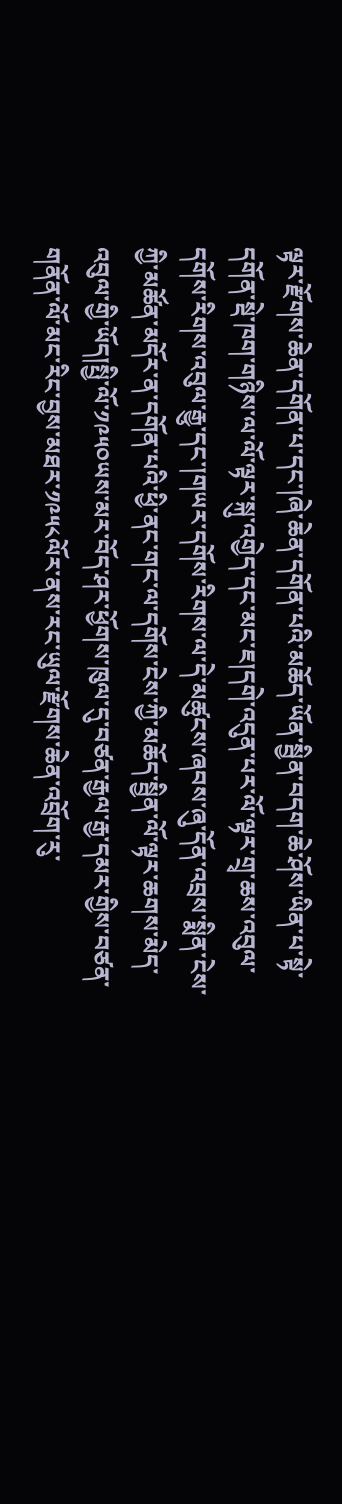ལྟར་རྫོགས་ཆེན་དགོན་པ་དང་།ཞེ་ཆེན་དགོན་པའི་མཆོད་ཡོན་སྦྱིན་བདག་ཆེ་ཤོས་ཡིན་པ་སྟེ་དགོན་སྡེ་ཁག་གཉིས་ལ་ལོ་ལྟར་སྐུ་འགྱེད་དང་མང་ཇ།དགེ་འདུན་པར་ལོ་ལྟར་གྲྭ་ཆས་འབུལ་དགོས་རིགས་འབུལ་རྒྱུ་དང་།གཡར་དགོས་རིགས་ལ་དེ་མཚུངས་ཞབས་ཞུ་དོན་འབྲས་སྨིན་ངེས་ཀྱི་མཚོན་མདོར་ན་དགོན་པའི་ཕྱི་ནང་གང་ལ་དགོས་ངེས་ཀྱི་མཆོད་སྦྱིན་ལོ་ལྟར་ཆགས་མེད་འབུལ་གྱི་ཡོད།སྤྱི་ལོ་༡༩༥༠ཡས་མར་བོད་ཤར་ཕྱོགས་ཁུལ་དུ་བཙན་རྒྱལ་རྒྱ་དམར་གྱིས་བཙན་གནོན་ལོ་མང་རིང་བྱས་མཐར་༡༩༥༨ལོར་ནས་རང་ཡུལ་རྫོགས་ཆེན་འབྲོག་རུ་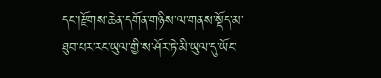དང་།རྫོགས་ཆེན་དགོན་གཉིས་ལ་གནས་སྡོད་མ་ཐུབ་པར་རང་ཡུལ་གྱི་ས་ཤོར་ཏེ་མི་ཡུལ་དུ་ཡོང་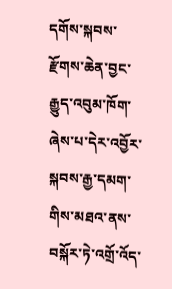དགོས་སྐབས་རྫོགས་ཆེན་བྱང་རྒྱུད་འབུམ་ཁོག་ཞེས་པ་དེར་འབྱོར་སྐབས་རྒྱ་དམག་གིས་མཐའ་ནས་བསྐོར་ཏེ་འགྲོ་འོད་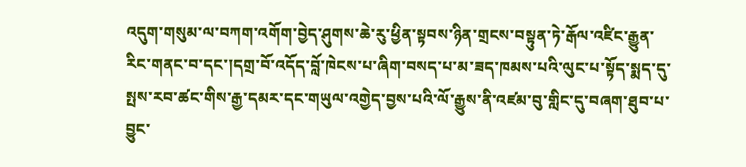འདུག་གསུམ་ལ་བཀག་འགོག་བྱེད་ཤུགས་ཆེ་རུ་ཕྱིན་སྟབས་ཉིན་གྲངས་བསྟུན་ཏེ་རྒོལ་འཛིང་རྒྱུན་རིང་གནང་བ་དང་།དགྲ་བོ་འདོད་བློ་ཁེངས་པ་ཞིག་བསད་པ་མ་ཟད་ཁམས་པའི་ལུང་པ་སྟོད་སྨད་དུ་སྤས་རབ་ཚང་གིས་རྒྱ་དམར་དང་གཡུལ་འགྱེད་བྱས་པའི་ལོ་རྒྱུས་ནི་འཛམ་བུ་གླིང་དུ་བཞག་ཐུབ་པ་བྱུང་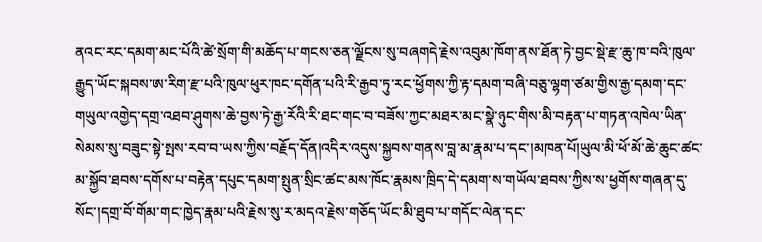ནའང་རང་དམག་མང་པོའི་ཚེ་སྲོག་གི་མཆོད་པ་གངས་ཅན་ལྗོངས་སུ་བཞགདེ་རྗེས་འབུམ་ཁོག་ནས་ཐོན་ཏེ་བྱང་སྡེ་རྫ་ཆུ་ཁ་བའི་ཁུལ་རྒྱུད་ཡོང་སྐབས་ཨ་རིག་རྫ་པའི་ཁུལ་ཕུར་ཁང་དགོན་པའི་རི་རྒྱབ་ཏུ་རང་ཕྱོགས་ཀྱི་རྟ་དམག་བཞི་བཅུ་ལྷག་ཙམ་གྱིས་རྒྱ་དམག་དང་གཡུལ་འགྱེད་དགྲ་འཐབ་ཤུགས་ཆེ་བྱས་ཏེ་རྒྱ་རོའི་རི་ཐང་གང་བ་བཟོས་ཀྱང་མཐར་མང་སྣེ་ཉུང་གིས་མི་བརྟན་པ་གཏན་འཁེལ་ཡིན་སེམས་སུ་བཟུང་སྟེ་སྤས་རབ་བ་ཡས་ཀྱིས་བརྗོད་དོན།འདིར་འདུས་སྐྱབས་གནས་བླ་མ་རྣམ་པ་དང་།མཁན་པོ།ཡུལ་མི་ཕོ་མོ་ཆེ་ཆུང་ཚང་མ་སྐྱོབ་ཐབས་དགོས་པ་བརྟེན་དཔུང་དམག་སྤུན་སྲིང་ཚང་མས་ཁོང་རྣམས་ཁྲིད་དེ་དམག་ས་གཡོལ་ཐབས་ཀྱིས་ས་ཕྱགོས་གཞན་དུ་སོང་།དགྲ་བོ་གོམ་གང་ཁྱེད་རྣམ་པའི་རྗེས་སུ་ར་མདའ་རྗེས་གཅོད་ཡོང་མི་ཐུབ་པ་གདོང་ལེན་དང་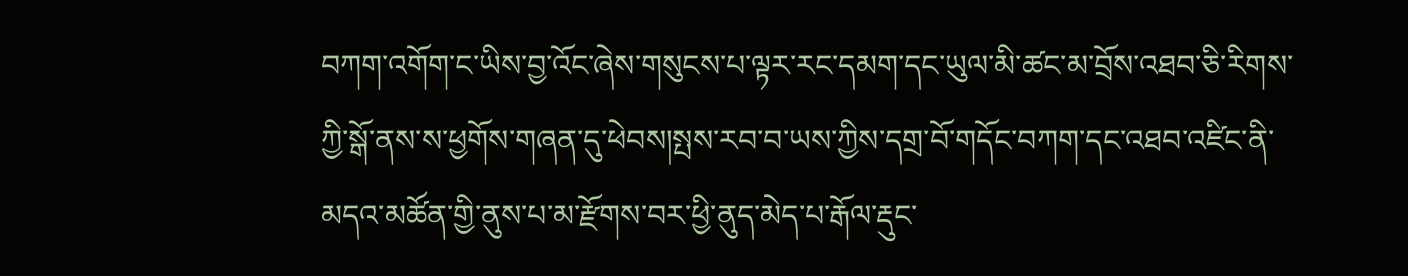བཀག་འགོག་ང་ཡིས་བྱ་འོང་ཞེས་གསུངས་པ་ལྟར་རང་དམག་དང་ཡུལ་མི་ཚང་མ་བྲོས་འཐབ་ཅི་རིགས་ཀྱི་སྒོ་ནས་ས་ཕྱགོས་གཞན་དུ་ཕེབས།སྤས་རབ་བ་ཡས་ཀྱིས་དགྲ་བོ་གདོང་བཀག་དང་འཐབ་འཛིང་ནི་མདའ་མཚོན་གྱི་ནུས་པ་མ་རྫོགས་བར་ཕྱི་ནུད་མེད་པ་རྒོལ་རྡུང་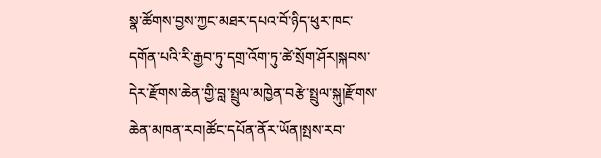སྣ་ཚོགས་བྱས་ཀྱང་མཐར་དཔའ་བོ་ཉིད་ཕུར་ཁང་དགོན་པའི་རི་རྒྱབ་ཏུ་དགྲ་འོག་ཏུ་ཚེ་སྲོག་ཤོར།སྐབས་དེར་རྫོགས་ཆེན་གྱི་བླ་སྤྲུལ་མཁྱེན་བརྩེ་སྤྲུལ་སྐུ།རྫོགས་ཆེན་མཁན་རབ།ཚོང་དཔོན་ནོར་ཡོན།སྤས་རབ་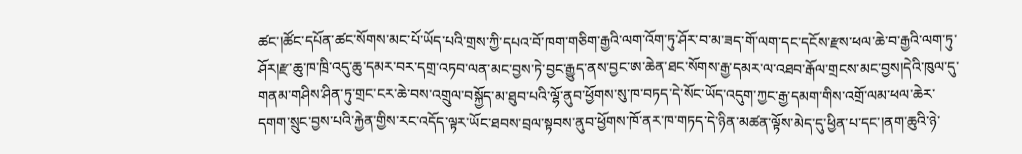ཚང་།ཚོང་དཔོན་ཚང་སོགས་མང་པོ་ཡོད་པའི་གྲས་ཀྱི་དཔའ་བོ་ཁག་གཅིག་རྒྱའི་ལག་འོག་ཏུ་ཤོར་བ་མ་ཟད་གོ་ལག་དང་དངོས་རྫས་ཕལ་ཆེ་བ་རྒྱའི་ལག་ཏུ་ཤོར།རྫ་ཆུ་ཁ་ཁྲི་འདུ་ཆུ་དམར་བར་དགྲ་འཏབ་ལན་མང་བྱས་ཏེ་བྱང་རྒྱུད་ནས་བྱང་ཨ་ཆེན་ཐང་སོགས་རྒྱ་དམར་ལ་འཐབ་རྒོལ་གྲངས་མང་བྱས།དེའི་ཁུལ་དུ་གནམ་གཤིས་ཤིན་ཏུ་གྲང་ངར་ཆེ་བས་འགྲུལ་བསྐྱོད་མ་ཐུབ་པའི་ལྷོ་ནུབ་ཕྱོགས་སུ་ཁ་བཏད་དེ་སོང་ཡོད་འདུག་ཀྱང་རྒྱ་དམག་གིས་འགྲོ་ལམ་ཕལ་ཆེར་དགག་སྲུང་བྱས་པའི་རྐྱེན་གྱིས་རང་འདོད་ལྟར་ཡོང་ཐབས་བྲལ་སྟབས་ནུབ་ཕྱོགས་ཁོ་ནར་ཁ་གཏད་དེ་ཉིན་མཚན་ལྟོས་མེད་དུ་ཕྱིན་པ་དང་།ནག་ཆུའི་ཉེ་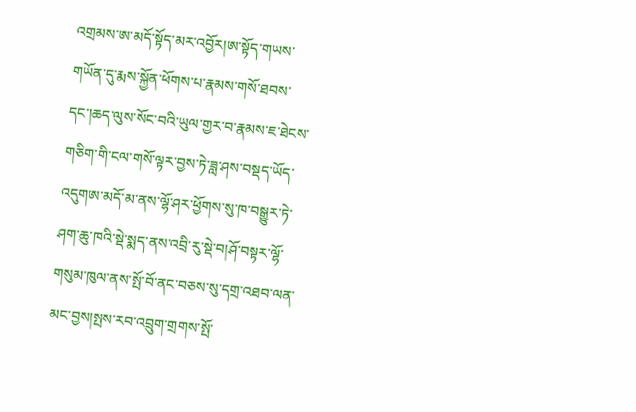འགྲམས་ཨ་མདོ་སྟོད་མར་འབྱོར།ཨ་སྟོད་གཡས་གཡོན་དུ་རྨས་སྐྱོན་ཕོགས་པ་རྣམས་གསོ་ཐབས་དང་།ཆད་ལུས་སོང་བའི་ཡུལ་གྱར་བ་རྣམས་ཇ་ཐེངས་གཅིག་གི་ངལ་གསོ་ལྟར་བྱས་ཏེ་ཟླ་ཤས་བསྡད་ཡོད་འདུགཨ་མདོ་མ་ནས་ལྷོ་ཤར་ཕྱོགས་སུ་ཁ་བསྒྱུར་ཏེ་ཤག་ཆུ་ཁའི་སྡེ་སྨད་ནས་འབྲི་རུ་སྡེ་བ།ཤོ་བསྟར་ལྷོ་གསུམ་ཁུལ་ནས་སྤོ་བོ་ནང་བཅས་སུ་དགྲ་འཐབ་ལན་མང་བྱས།སྤས་རབ་འབྲུག་གྲགས་སྤོ་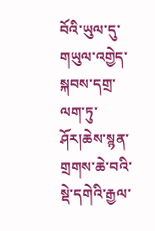བོའི་ཡུལ་དུ་གཡུལ་འགྱེད་སྐབས་དགྲ་ལག་ཏུ་ཤོར།ཆེས་སྙན་གྲགས་ཆེ་བའི་སྡེ་དགེའི་རྒྱལ་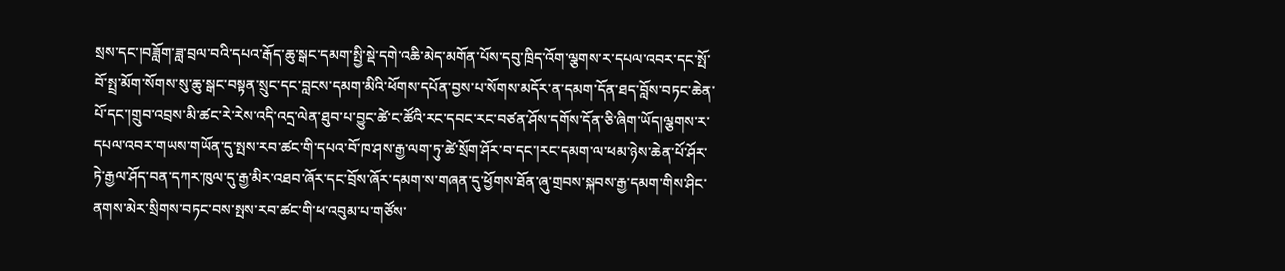སྲས་དང་།བཟློག་ཟླ་བྲལ་བའི་དཔའ་རྒོད་ཆུ་སྒང་དམག་སྤྱི་སྡེ་དགེ་འཆི་མེད་མགོན་པོས་དབུ་ཁྲིད་འོག་ལྕགས་ར་དཔལ་འབར་དང་སྤོ་བོ་སྤྲ་མོག་སོགས་སུ་ཆུ་སྒང་བསྟན་སྲུང་དང་བླངས་དམག་མིའི་ཕོགས་དཔོན་བྱས་པ་སོགས་མདོར་ན་དམག་དོན་ཐད་བློས་བཏང་ཆེན་པོ་དང་།གྲུབ་འབྲས་མི་ཚང་རེ་རེས་འདི་འདྲ་ལེན་ཐུབ་པ་བྱུང་ཚེ་ང་ཚོའི་རང་དབང་རང་བཙན་ཤོས་དགོས་དོན་ཅི་ཞིག་ཡོད།ལྕགས་ར་དཔལ་འབར་གཡས་གཡོན་དུ་སྤས་རབ་ཚང་གི་དཔའ་བོ་ཁ་ཤས་རྒྱ་ལག་ཏུ་ཚེ་སྲོག་ཤོར་བ་དང་།རང་དམག་ལ་ཕམ་ཉེས་ཆེན་པོ་ཤོར་ཏེ་རྒྱལ་ཤོད་བན་དཀར་ཁུལ་དུ་རྒྱ་མིར་འཐབ་ཞོར་དང་བྲོས་ཞོར་དམག་ས་གཞན་དུ་ཕྱོགས་ཐོན་ཞུ་གྲབས་སྐབས་རྒྱ་དམག་གིས་ཤིང་ནགས་མེར་སྲིགས་བཏང་བས་སྤས་རབ་ཚང་གི་ཕ་འབུམ་པ་གཙོས་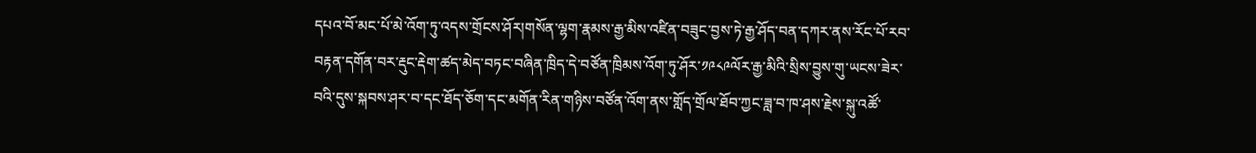དཔའ་བོ་མང་པོ་མེ་འོག་ཏུ་འདས་གྲོངས་ཤོར།གསོན་ལྷག་རྣམས་རྒྱ་མིས་འཛིན་བཟུང་བྱས་ཏེ་རྒྱ་ཤོད་བན་དཀར་ནས་རོང་པོ་རབ་བརྟན་དགོན་བར་རྡུང་རྡེག་ཚད་མེད་བཏང་བཞིན་ཁྲིད་དེ་བཙོན་ཁྲིམས་འོག་ཏུ་ཤོར་༡༩༨༩ལོར་རྒྱ་མིའི་སྲིས་བྱུས་གུ་ཡངས་ཟེར་བའི་དུས་སྐབས་ཤར་བ་དང་ཐོད་ཅོག་དང་མགོན་རིན་གཉིས་བཙོན་འོག་ནས་གློད་གྲོལ་ཐོབ་ཀྱང་ཟླ་བ་ཁ་ཤས་རྗེས་སྐུ་འཚོ་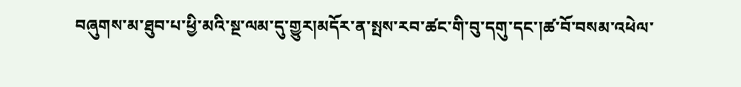བཞུགས་མ་ཐུབ་པ་ཕྱི་མའི་སྔ་ལམ་དུ་གྱུར།མདོར་ན་སྤས་རབ་ཚང་གི་བུ་དགུ་དང་།ཚ་བོ་བསམ་འཕེལ་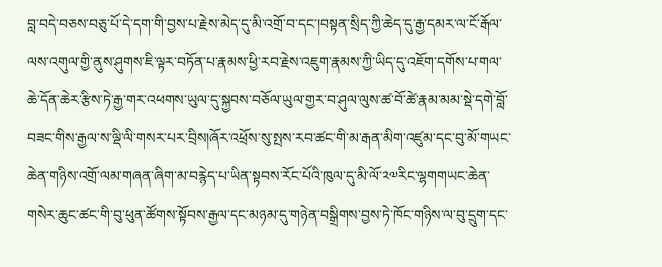བླ་བདེ་བཅས་བཅུ་པོ་དེ་དག་གི་བྱས་པ་རྗེས་མེད་དུ་མི་འགྲོ་བ་དང་།བསྟན་སྲིད་ཀྱི་ཆེད་དུ་རྒྱ་དམར་ལ་ངོ་རྒོལ་ལས་འགུལ་གྱི་ནུས་ཤུགས་ཇི་ལྟར་བཏོན་པ་རྣམས་ཕྱི་རབ་རྗེས་འཇུག་རྣམས་ཀྱི་ཡིད་དུ་འཇོག་དགོས་པ་གལ་ཆེ་དོན་ཆེར་རྩིས་ཏེ་རྒྱ་གར་འཕགས་ཡུལ་དུ་སྐྱབས་བཅོལ་ཡུལ་གྱར་བ་ཤུལ་ལུས་ཚ་བོ་ཚེ་རྣམ་མམ་སྡེ་དགེ་བློ་བཟང་གིས་རྒྱལ་ས་ལྡི་ལི་གསར་པར་བྲིས།ཞོར་འཕྲོས་སུ་སྤས་རབ་ཚང་གི་མ་རྒན་མིག་འཛུམ་དང་བུ་མོ་གཡང་ཆེན་གཉིས་འགྲོ་ལམ་གཞན་ཞིག་མ་བརྙེད་པ་ཡིན་སྟབས་རོང་པོའི་ཁུལ་དུ་མི་ལོ་༢༧རིང་ལྷགགཡང་ཆེན་གསེར་ཆུང་ཚང་གི་བུ་ཕུན་ཚོགས་སྟོབས་རྒྱལ་དང་མཉམ་དུ་གཉེན་བསྒྲིགས་བྱས་ཏེ་ཁོང་གཉིས་ལ་བུ་དྲུག་དང་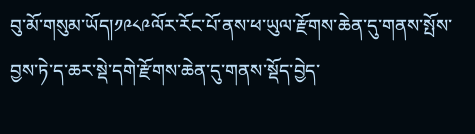བུ་མོ་གསུམ་ཡོད།༡༩༨༩ལོར་རོང་པོ་ནས་ཕ་ཡུལ་རྫོགས་ཆེན་དུ་གནས་སྤོས་བྱས་ཏེ་ད་ཆར་སྡེ་དགེ་རྫོགས་ཆེན་དུ་གནས་སྡོད་བྱེད་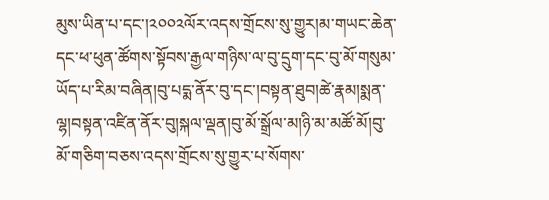མུས་ཡིན་པ་དང་།༢༠༠༢ལོར་འདས་གྲོངས་སུ་གྱུར།མ་གཡང་ཆེན་དང་ཕ་ཕུན་ཚོགས་སྟོབས་རྒྱལ་གཉིས་ལ་བུ་དྲུག་དང་བུ་མོ་གསུམ་ཡོད་པ་རིམ་བཞིན།བུ་པདྨ་ནོར་བུ་དང་།བསྟན་ཐུབ།ཚེ་རྣམ།སྨན་ལྷ།བསྟན་འཛིན་ནོར་བུ།སྐལ་ལྡན།བུ་མོ་སྒྲོལ་མ།ཉི་མ་མཚོ་མོ།བུ་མོ་གཅིག་བཅས་འདས་གྲོངས་སུ་གྱུར་པ་སོགས་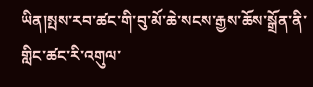ཡིན།སྤས་རབ་ཚང་གི་བུ་མོ་ཆེ་སངས་རྒྱས་ཆོས་སྒྲོན་ནི་གླིང་ཚང་རི་འགུལ་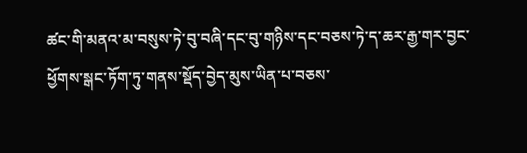ཚང་གི་མནའ་མ་བསུས་ཏེ་བུ་བཞི་དང་བུ་གཉིས་དང་བཅས་ཏེ་ད་ཆར་རྒྱ་གར་བྱང་ཕྱོགས་སྒང་ཏོག་ཏུ་གནས་སྡོད་བྱེད་མུས་ཡིན་པ་བཅས་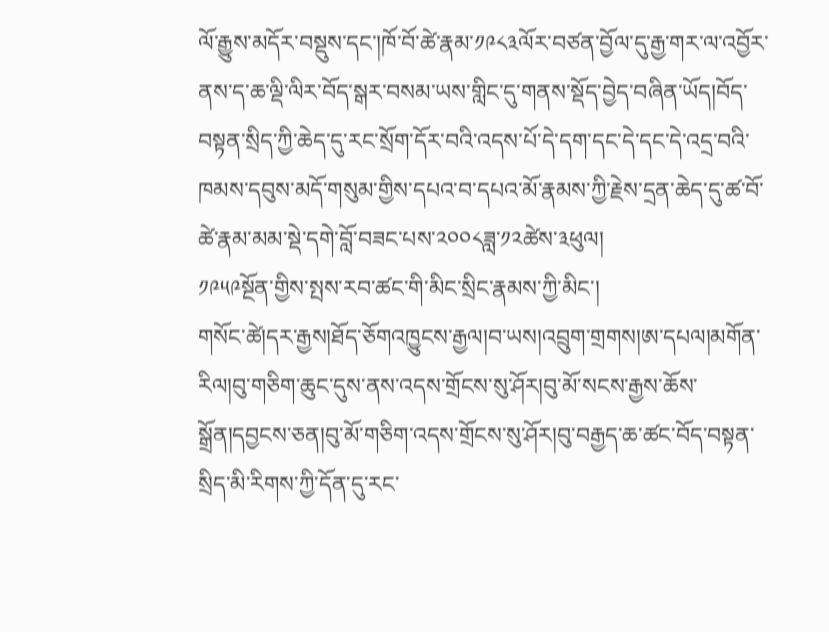ལོ་རྒྱུས་མདོར་བསྡུས་དང་།ཁོ་བོ་ཚེ་རྣམ་༡༩༨༣ལོར་བཙན་བྱོལ་དུ་རྒྱ་གར་ལ་འབྱོར་ནས་ད་ཆ་ལྡི་ལིར་བོད་སྒར་བསམ་ཡས་གླིང་དུ་གནས་སྡོད་བྱེད་བཞིན་ཡོད།བོད་བསྟན་སྲིད་ཀྱི་ཆེད་དུ་རང་སྲོག་དོར་བའི་འདས་པོ་དེ་དག་དང་དེ་དང་དེ་འདྲ་བའི་ཁམས་དབུས་མདོ་གསུམ་གྱིས་དཔའ་བ་དཔའ་མོ་རྣམས་ཀྱི་རྗེས་དྲན་ཆེད་དུ་ཚ་བོ་ཚེ་རྣམ་མམ་སྡེ་དགེ་བློ་བཟང་པས་༢༠༠༨ཟླ་༡༢ཚེས་༣ཕུལ།
༡༩༥༩སྔོན་གྱིས་སྤས་རབ་ཚང་གི་མིང་སྲིང་རྣམས་ཀྱི་མིང་།
གསོང་ཚེ།དར་རྒྱས།ཐོད་ཅོགའཁྱུངས་རྒྱལ།བ་ཡས།འབྲུག་གྲགས།ཨ་དཔལ།མགོན་རིལ།བུ་གཅིག་ཆུང་དུས་ནས་འདས་གྲོངས་སུ་ཤོར།བུ་མོ་སངས་རྒྱས་ཆོས་སྒྲོན།དབྱངས་ཅན།བུ་མོ་གཅིག་འདས་གྲོངས་སུ་ཤོར།བུ་བརྒྱད་ཆ་ཚང་བོད་བསྟན་སྲིད་མི་རིགས་ཀྱི་དོན་དུ་རང་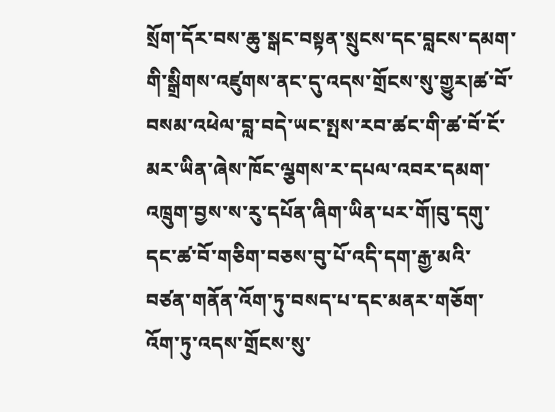སྲོག་དོར་བས་ཆུ་སྒང་བསྟན་སྲུངས་དང་བླངས་དམག་གི་སྒྲིགས་འཛུགས་ནང་དུ་འདས་གྲོངས་སུ་གྱུར།ཚ་བོ་བསམ་འཕེལ་བླ་བདེ་ཡང་སྤས་རབ་ཚང་གི་ཚ་བོ་ངོ་མར་ཡིན་ཞེས་ཁོང་ལྕགས་ར་དཔལ་འབར་དམག་འཁྲུག་བྱས་ས་རུ་དཔོན་ཞིག་ཡིན་པར་གོ།བུ་དགུ་དང་ཚ་བོ་གཅིག་བཅས་བུ་པོ་འདི་དག་རྒྱ་མའི་བཙན་གནོན་འོག་ཏུ་བསད་པ་དང་མནར་གཅོག་འོག་ཏུ་འདས་གྲོངས་སུ་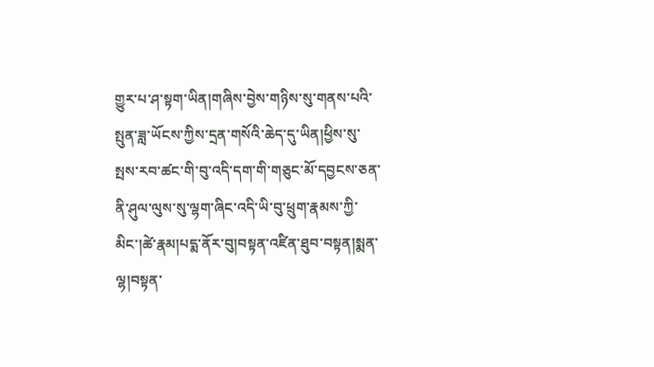གྱུར་པ་ཤ་སྟག་ཡིན།གཞིས་བྱེས་གཉིས་སུ་གནས་པའི་སྤུན་ཟླ་ཡོངས་ཀྱིས་དྲན་གསོའི་ཆེད་དུ་ཡིན།ཕྱིས་སུ་སྤས་རབ་ཚང་གི་བུ་འདི་དག་གི་གཅུང་མོ་དབྱངས་ཅན་ནི་ཤུལ་ལུས་སུ་ལྷག་ཞིང་འདི་ཡི་བུ་ཕྲུག་རྣམས་ཀྱི་མིང་།ཚེ་རྣམ།པདྨ་ནོར་བུ།བསྟན་འཛིན་ཐུབ་བསྟན།སྨན་ལྷ།བསྟན་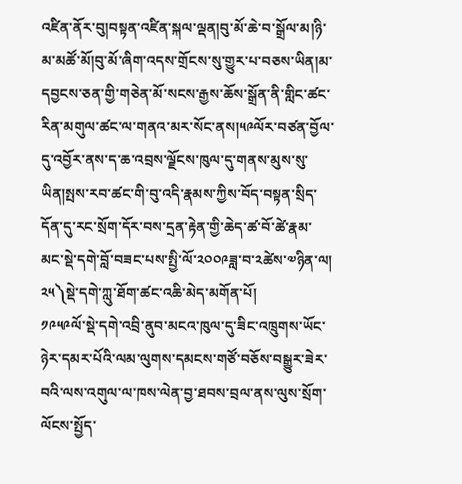འཛིན་ནོར་བུ།བསྟན་འཛིན་སྐལ་ལྡན།བུ་མོ་ཆེ་བ་སྒྲོལ་མ།ཉི་མ་མཚོ་མོ།བུ་མོ་ཞིག་འདས་གྲོངས་སུ་གྱུར་པ་བཅས་ཡིན།མ་དབྱངས་ཅན་གྱི་གཅེན་མོ་སངས་རྒྱས་ཆོས་སྒྲོན་ནི་གླིང་ཚང་རིན་མགུལ་ཚང་ལ་གནའ་མར་སོང་ནས།༥༩ལོར་བཙན་བྱོལ་དུ་འབྱོར་ནས་ད་ཆ་འབྲས་ལྗོངས་ཁུལ་དུ་གནས་མུས་སུ་ཡིན།སྤས་རབ་ཚང་གི་བུ་འདི་རྣམས་ཀྱིས་བོད་བསྟན་སྲིད་དོན་དུ་རང་སྲོག་དོར་བས་དྲན་རྟེན་གྱི་ཆེད་ཚ་བོ་ཚེ་རྣམ་མང་སྡེ་དགེ་བློ་བཟང་པས་སྤྱི་ལོ་༢༠༠༩ཟླ་བ་༢ཚེས་༧ཉིན་ལ།
༢༥༽སྡེ་དགེ་ཀླུ་ཐོག་ཚང་འཆི་མེད་མགོན་པོ།
༡༩༥༩ལོ་སྡེ་དགེ་འབྲི་ནུབ་མངའ་ཁུལ་དུ་ཟིང་འཁྲུགས་ཡོང་ཉེར་དམར་པོའི་ལམ་ལུགས་དམངས་གཙོ་བཅོས་བསྒྱུར་ཟེར་བའི་ལས་འགུལ་ལ་ཁས་ལེན་བྱ་ཐབས་བྲལ་ནས་ལུས་སྲོག་ལོངས་སྤྱོད་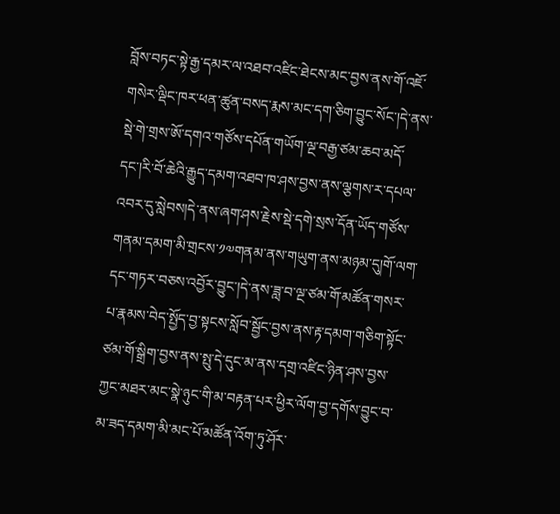བློས་བཏང་སྟེ་རྒྱ་དམར་ལ་འཐབ་འཛིང་ཐེངས་མང་བྱས་ནས་གོ་འཇོ་གསེར་ལྡིང་ཁར་ཕན་ཚུན་བསད་རྨས་མང་དག་ཅིག་བྱུང་སོང་།དེ་ནས་སྡེ་གེ་གྲས་ཨོ་དགའ་གཙོས་དཔོན་གཡོག་ལྔ་བརྒྱ་ཙམ་ཆབ་མདོ་དང་།རི་བོ་ཆེའི་རྒྱུད་དམག་འཐབ་ཁ་ཤས་བྱས་ནས་ལྕགས་ར་དཔལ་འབར་དུ་སླེབས།དེ་ནས་ཞག་ཤས་རྗེས་སྡེ་དགེ་སྲས་དོན་ཡོད་གཙོས་གནམ་དམག་མི་གྲངས་༡༧གནམ་ནས་གཡུག་ནས་མཉམ་དུ།གོ་ལག་དང་གཏར་བཅས་འབྱོར་བྱུང་།དེ་ནས་ཟླ་བ་ལྔ་ཙམ་གོ་མཚོན་གསར་པ་རྣམས་བེད་སྤྱོད་བྱ་སྟངས་སློབ་སྦྱོང་བྱས་ནས་རྟ་དམག་གཅིག་སྟོང་ཙམ་གོ་སྒྲིག་བྱས་ནས་སྤུ་དེ་དུང་མ་ནས་དགྲ་འཛིང་ཉིན་ཤས་བྱས་ཀྱང་མཐར་མང་སྣེ་ཉུང་གི་མ་བརྟན་པར་ཕྱིར་ལོག་བྱ་དགོས་བྱུང་བ་མ་ཟད་དམག་མི་མང་པོ་མཚོན་འོག་ཏུ་ཤོར་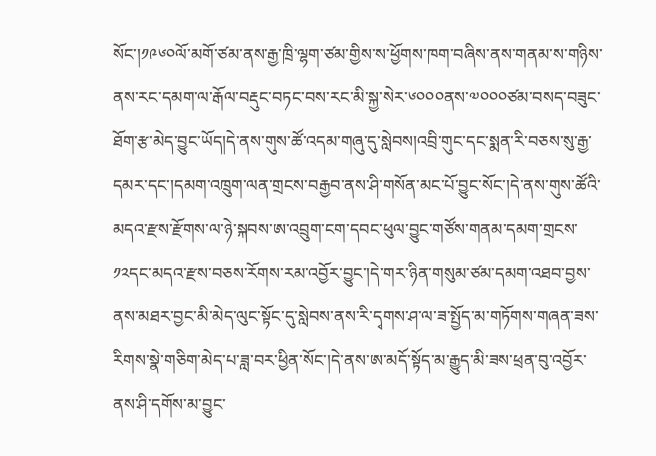སོང་།༡༩༦༠ལོ་མགོ་ཙམ་ནས་རྒྱ་ཁྲི་ལྷག་ཙམ་གྱིས་ས་ཕྱོགས་ཁག་བཞིས་ནས་གནམ་ས་གཉིས་ནས་རང་དམག་ལ་རྒོལ་བརྡུང་བཏང་བས་རང་མི་སྐྱ་སེར་༦༠༠༠ནས་༧༠༠༠ཙམ་བསད་བཟུང་ཐོག་རྩ་མེད་བྱུང་ཡོད།དེ་ནས་གུས་ཚོ་འདམ་གཞུ་དུ་སླེབས།འབྲི་གུང་དང་སྨན་རི་བཅས་སུ་རྒྱ་དམར་དང་།དམག་འཁྲུག་ལན་གྲངས་བརྒྱབ་ནས་ཤི་གསོན་མང་པོ་བྱུང་སོང་།དེ་ནས་གུས་ཚོའི་མདའ་རྫས་རྫོགས་ལ་ཉེ་སྐབས་ཨ་འབྲུག་ངག་དབང་ཕུལ་བྱུང་གཙོས་གནམ་དམག་གྲངས་༡༢དང་མདའ་རྫས་བཅས་རོགས་རམ་འབྱོར་བྱུང་།དེ་གར་ཉིན་གསུམ་ཙམ་དམག་འཐབ་བྱས་ནས་མཐར་བྱང་མི་མེད་ལུང་སྟོང་དུ་སླེབས་ནས་རི་དྭགས་ཤ་ལ་ཟ་སྤྱོད་མ་གཏོགས་གཞན་ཟས་རིགས་སྣེ་གཅིག་མེད་པ་ཟླ་བར་ཕྱིན་སོང་།དེ་ནས་ཨ་མདོ་སྟོད་མ་རྒྱུད་མི་ཟས་ཕྲན་བུ་འབྱོར་ནས་ཤི་དགོས་མ་བྱུང་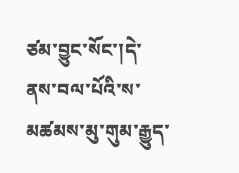ཙམ་བྱུང་སོང་།དེ་ནས་བལ་པོའི་ས་མཚམས་མུ་གུམ་རྒྱུད་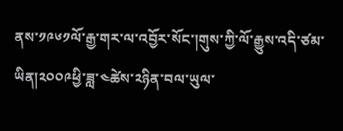ནས་༡༩༦༡ལོ་རྒྱ་གར་ལ་འབྱོར་སོང་།གུས་ཀྱི་ལོ་རྒྱུས་འདི་ཙམ་ཡིན།༢༠༠༩ཕྱི་ཟླ་༤ཚེས་༢ཉིན་བལ་ཡུལ་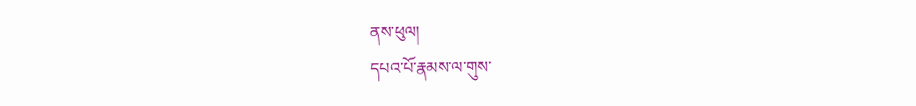ནས་ཕུལ།
དཔའ་པོ་རྣམས་ལ་གུས་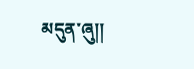མདུན་ཞུ།།